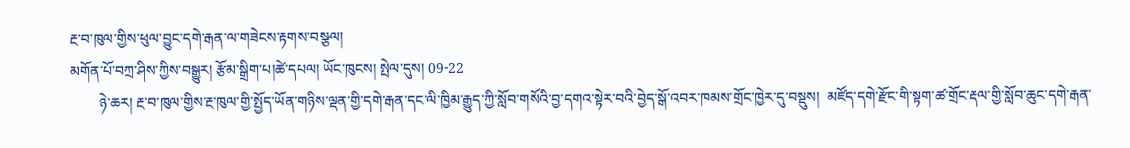རྔ་བ་ཁུལ་གྱིས་ཕུལ་བྱུང་དགེ་རྒན་ལ་གཟེངས་རྟགས་བསྩལ།
མགོན་པོ་བཀྲ་ཤིས་ཀྱིས་བསྒྱུར། རྩོམ་སྒྲིག་པ།ཚེ་དཔལ། ཡོང་ཁུངས། སྤེལ་དུས། 09-22
        ཉེ་ཆར། རྔ་བ་ཁུལ་གྱིས་རྔ་ཁུལ་གྱི་སྤྱོད་ཡོན་གཉིས་ལྡན་གྱི་དགེ་རྒན་དང་ལི་ཁྱིམ་རྒྱུད་ཀྱི་སློབ་གསོའི་བྱ་དགའ་སྟེར་བའི་བྱེད་སྒོ་འབར་ཁམས་གྲོང་ཁྱེར་དུ་བསྡུས།  མཛོད་དགེ་རྫོང་གི་སྟག་ཚ་གྲོང་རྡལ་གྱི་སློབ་ཆུང་དགེ་རྒན་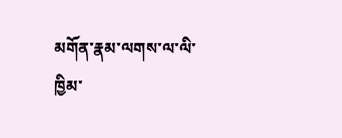མགོན་རྣམ་ལགས་ལ་ལི་ཁྱིམ་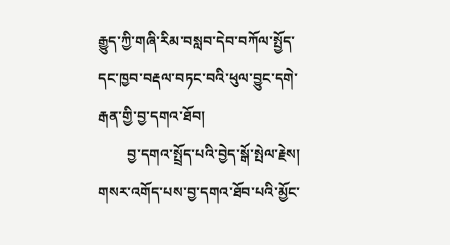རྒྱུད་ཀྱི་གཞི་རིམ་བསླབ་དེབ་བཀོལ་སྤྱོད་དང་ཁྱབ་བརྡལ་བཏང་བའི་ཕུལ་བྱུང་དགེ་རྒན་གྱི་བྱ་དགའ་ཐོབ།
        བྱ་དགའ་སྤྲོད་པའི་བྱེད་སྒོ་སྤེལ་རྗེས། གསར་འགོད་པས་བྱ་དགའ་ཐོབ་པའི་མྱོང་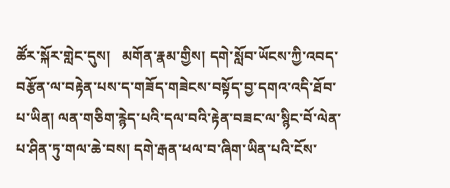ཚོར་སྐོར་གླེང་དུས།   མགོན་རྣམ་གྱིས། དགེ་སློབ་ཡོངས་ཀྱི་འབད་བརྩོན་ལ་བརྟེན་པས་ད་གཟོད་གཟེངས་བསྟོད་བྱ་དགའ་འདི་ཐོབ་པ་ཡིན། ལན་གཅིག་རྙེད་པའི་དལ་བའི་རྟེན་བཟང་ལ་སྙིང་བོ་ལེན་པ་ཤིན་ཏུ་གལ་ཆེ་བས། དགེ་རྒན་ཕལ་བ་ཞིག་ཡིན་པའི་ངོས་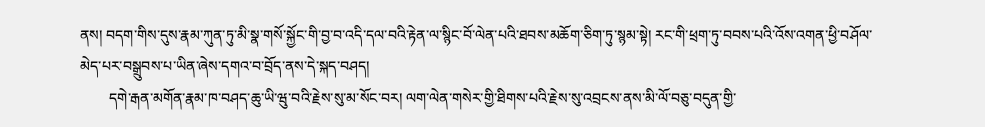ནས། བདག་གིས་དུས་རྣམ་ཀུན་ཏུ་མི་སྣ་གསོ་སྐྱོང་གི་བྱ་བ་འདི་དལ་བའི་རྟེན་ལ་སྙིང་བོ་ལེན་པའི་ཐབས་མཆོག་ཅིག་ཏུ་སྙམ་སྟེ། རང་གི་ཕྲག་ཏུ་བབས་པའི་འོས་འགན་ཕྱི་བཤོལ་མེད་པར་བསྒྲུབས་པ་ཡིན་ཞེས་དགའ་བ་བྲོད་ནས་དེ་སྐད་བཤད།
        དགེ་རྒན་མགོན་རྣམ་ཁ་བཤད་ཆུ་ཡི་ཝུ་བའི་རྗེས་སུ་མ་སོང་བར། ལག་ལེན་གསེར་གྱི་ཐིགས་པའི་རྗེས་སུ་འབྲངས་ནས་མི་ལོ་བཅུ་བདུན་གྱི་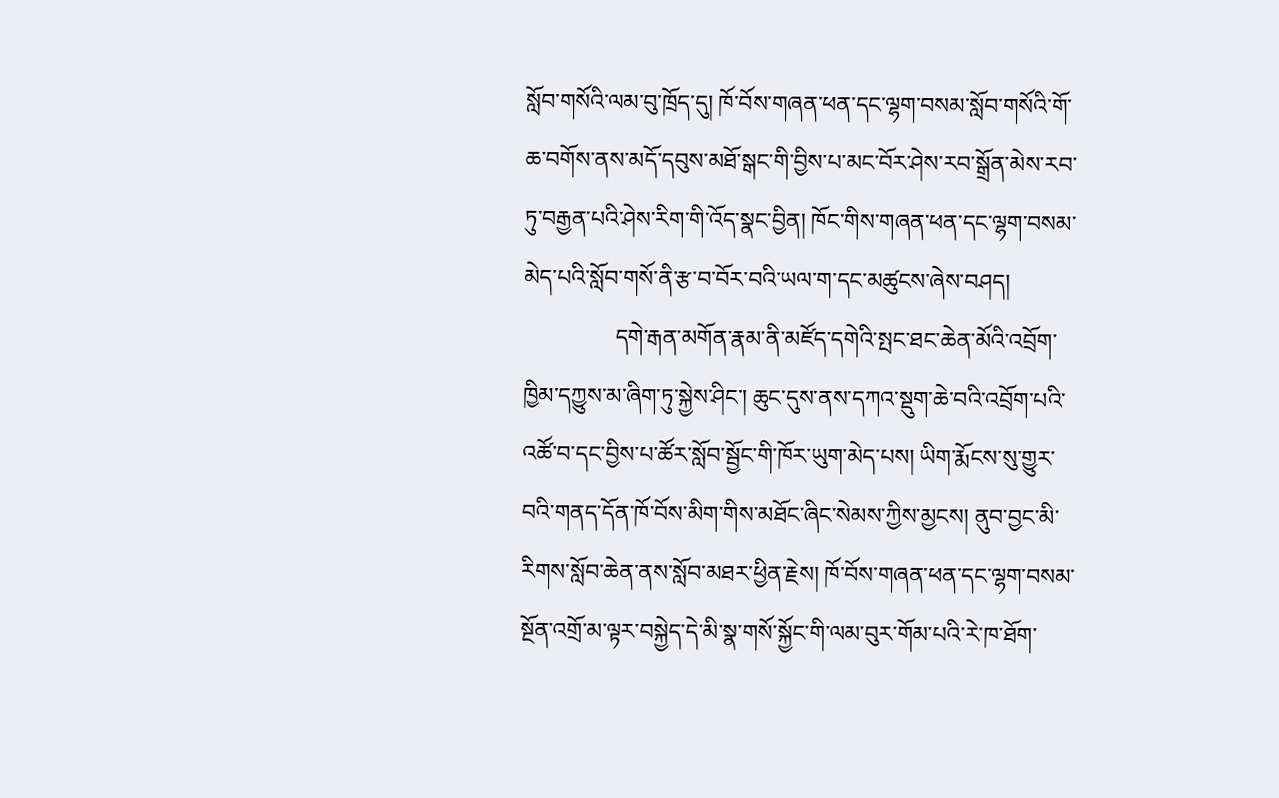སློབ་གསོའི་ལམ་བུ་ཁྲོད་དུ། ཁོ་བོས་གཞན་ཕན་དང་ལྷག་བསམ་སློབ་གསོའི་གོ་ཆ་བགོས་ནས་མདོ་དབུས་མཐོ་སྒང་གི་བྱིས་པ་མང་བོར་ཤེས་རབ་སྒྲོན་མེས་རབ་ཏུ་བརྒྱན་པའི་ཤེས་རིག་གི་འོད་སྣང་བྱིན། ཁོང་གིས་གཞན་ཕན་དང་ལྷག་བསམ་མེད་པའི་སློབ་གསོ་ནི་རྩ་བ་བོར་བའི་ཡལ་ག་དང་མཚུངས་ཞེས་བཤད།
                དགེ་རྒན་མགོན་རྣམ་ནི་མཛོད་དགེའི་སྤང་ཐང་ཆེན་མོའི་འབྲོག་ཁྱིམ་དཀྱུས་མ་ཞིག་ཏུ་སྐྱེས་ཤིང་། ཆུང་དུས་ནས་དཀའ་སྡུག་ཆེ་བའི་འབྲོག་པའི་འཚོ་བ་དང་བྱིས་པ་ཚོར་སློབ་སྦྱོང་གི་ཁོར་ཡུག་མེད་པས། ཡིག་རྨོངས་སུ་གྱུར་བའི་གནད་དོན་ཁོ་བོས་མིག་གིས་མཐོང་ཞིང་སེམས་ཀྱིས་མྱངས། ནུབ་བྱང་མི་རིགས་སློབ་ཆེན་ནས་སློབ་མཐར་ཕྱིན་རྗེས། ཁོ་བོས་གཞན་ཕན་དང་ལྷག་བསམ་སྔོན་འགྲོ་མ་ལྟར་བསྐྱེད་དེ་མི་སྣ་གསོ་སྐྱོང་གི་ལམ་བུར་གོམ་པའི་རེ་ཁ་ཐོག་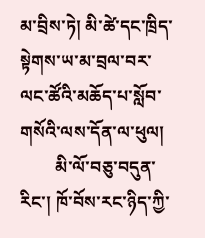མ་བྲིས་ཏེ། མི་ཚེ་དང་ཁྲིད་སྟེགས་ཡ་མ་བྲལ་བར་ལང་ཚོའི་མཆོད་པ་སློབ་གསོའི་ལས་དོན་ལ་ཕུལ།
        མི་ལོ་བཅུ་བདུན་རིང་། ཁོ་བོས་རང་ཉིད་ཀྱི་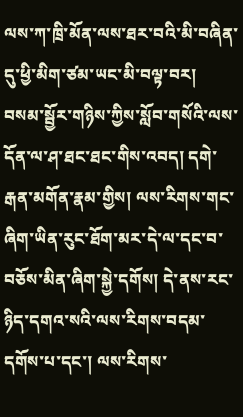ལས་ཀ་ཁྲི་མོན་ལས་ཐར་བའི་མི་བཞིན་དུ་ཕྱི་མིག་ཙམ་ཡང་མི་བལྟ་བར། བསམ་སྦྱོར་གཉིས་ཀྱིས་སློབ་གསོའི་ལས་དོན་ལ་ཤ་ཐང་ཐང་གིས་འབད། དགེ་རྒན་མགོན་རྣམ་གྱིས། ལས་རིགས་གང་ཞིག་ཡིན་རུང་ཐོག་མར་དེ་ལ་དང་བ་བཅོས་མིན་ཞིག་སྐྱེ་དགོས། དེ་ནས་རང་ཉིད་དགའ་སའི་ལས་རིགས་བདམ་དགོས་པ་དང་། ལས་རིགས་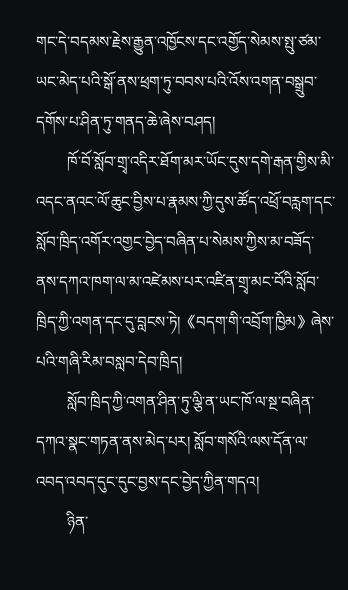གང་དེ་བདམས་རྗེས་རྒྱུན་འཁྱོངས་དང་འགྱོད་སེམས་སྤུ་ཙམ་ཡང་མེད་པའི་སྒོ་ནས་ཕྲག་ཏུ་བབས་པའི་འོས་འགན་བསྒྲུབ་དགོས་པ་ཤིན་ཏུ་གནད་ཆེ་ཞེས་བཤད།
        ཁོ་བོ་སློབ་གྲྭ་འདིར་ཐོག་མར་ཡོང་དུས་དགེ་རྒན་གྱིས་མི་འདང་ནའང་ལོ་ཆུང་བྱིས་པ་རྣམས་ཀྱི་དུས་ཚོད་འཕྲོ་བརླག་དང་སློབ་ཁྲིད་འགོར་འགྱང་བྱེད་བཞིན་པ་སེམས་ཀྱིས་མ་བཟོད་ནས་དཀའ་ཁག་ལ་མ་འཛེམས་པར་འཛིན་གྲྭ་མང་བོའི་སློབ་ཁྲིད་ཀྱི་འགན་དང་དུ་བླངས་ཏེ།《བདག་གི་འབྲོག་ཁྱིམ》ཞེས་པའི་གཞི་རིམ་བསླབ་དེབ་ཁྲིད།
        སློབ་ཁྲིད་ཀྱི་འགན་ཤིན་ཏུ་ལྕི་ན་ཡང་ཁོ་ལ་སྔ་བཞིན་དཀའ་སྣང་གཏན་ནས་མེད་པར། སློབ་གསོའི་ལས་དོན་ལ་འབད་འབད་དུང་དུང་བྱས་དང་བྱེད་ཀྱིན་གདའ།
        ཉིན་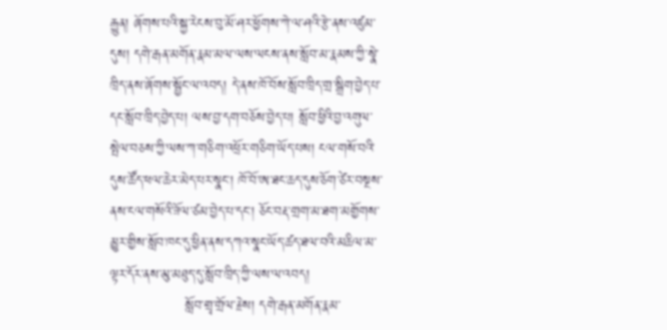རྒྱུན། ཞོགས་པའི་སྐྱ་རེངས་བུ་མོ་ཤར་ཕྱོགས་ཀེ་ལ་ཤའི་རྩེ་ནས་འཛུམ་དུས། དགེ་རྒན་མགོན་རྣམ་མལ་ལས་ལངས་ནས་སློབ་མ་རྣམས་ཀྱི་སྣེ་ཁྲིད་ནས་ཞོགས་སྦྱོང་ལ་འབད། དེ་ནས་ཁོ་བོས་སློབ་ཁྲིད་གྲ་སྒྲིག་བྱེད་པ་དང་སློབ་ཁྲིད་བྱེད་པ། ལས་བྱ་དག་བཅོས་བྱེད་པ། སློབ་ཕྱིའི་བྱ་འགུལ་སྤེལ་བཅས་ཀྱི་ལས་ཀ་གཅིག་འཕྲོར་གཅིག་ཡོད་པས། ངལ་གསོ་བའི་དུས་ཚོད་ཕལ་ཆེར་མེད་པར་སྣང་། ཁོ་བོ་ཨ་ཐང་ཆད་དུས་ཅོག་ཙེར་བསྔས་ནས་ངལ་གསོའི་ཟོལ་ཙམ་བྱེད་པ་དང་། ཅོང་བརྡ་གྲག་མ་ཐག་མགྱོགས་མྱུར་གྱིས་སློབ་ཁང་དུ་ཕྱིན་ནས་དཀའ་སྣང་ཡོད་ཚད་ཐལ་བའི་མཆིལ་མ་ལྟར་དོར་ནས་མུ་མཐུད་དུ་སློབ་ཁྲིད་ཀྱི་ལས་ལ་འབད།
                སློབ་གྲྭ་གྲོལ་རྗེས། དགེ་རྒན་མགོན་རྣམ་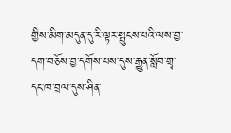གྱིས་མིག་མདུན་དུ་རི་ལྟར་སྤུངས་པའི་ལས་བྱ་དག་བཅོས་བྱ་དགོས་པས་དུས་རྒྱུན་སློབ་གྲྭ་དང་ཁ་བྲལ་དུས་ཤིན་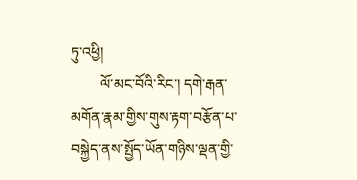ཏུ་འཕྱི།
        ལོ་མང་བོའི་རིང་། དགེ་རྒན་མགོན་རྣམ་གྱིས་གུས་རྟག་བརྩོན་པ་བསྐྱེད་ནས་སྤྱོད་ཡོན་གཉིས་ལྡན་གྱི་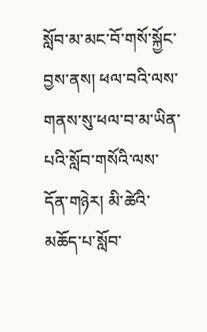སློབ་མ་མང་བོ་གསོ་སྐྱོང་བྱས་ནས། ཕལ་བའི་ལས་གནས་སུ་ཕལ་བ་མ་ཡིན་པའི་སློབ་གསོའི་ལས་དོན་གཉེར། མི་ཚེའི་མཆོད་པ་སློབ་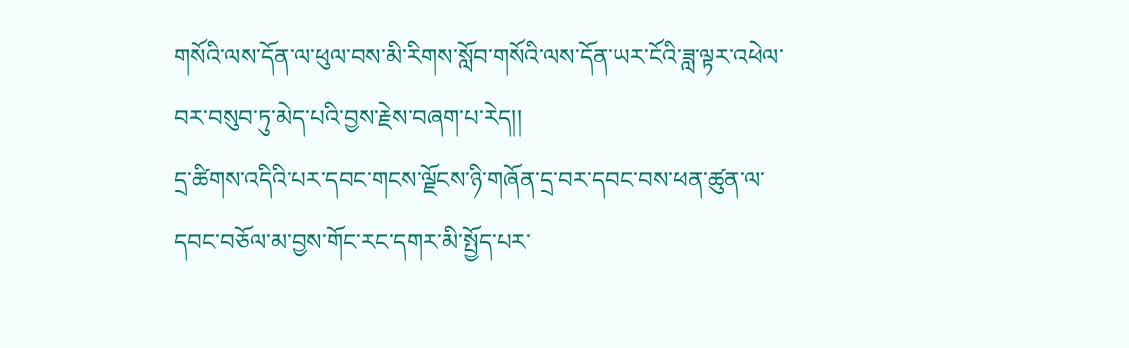གསོའི་ལས་དོན་ལ་ཕུལ་བས་མི་རིགས་སློབ་གསོའི་ལས་དོན་ཡར་ངོའི་ཟླ་ལྟར་འཕེལ་བར་བསུབ་ཏུ་མེད་པའི་བྱས་རྗེས་བཞག་པ་རེད།།
དྲ་ཚིགས་འདིའི་པར་དབང་གངས་ལྗོངས་ཉི་གཞོན་དྲ་བར་དབང་བས་ཕན་ཚུན་ལ་དབང་བཅོལ་མ་བྱས་གོང་རང་དགར་མི་སྤྱོད་པར་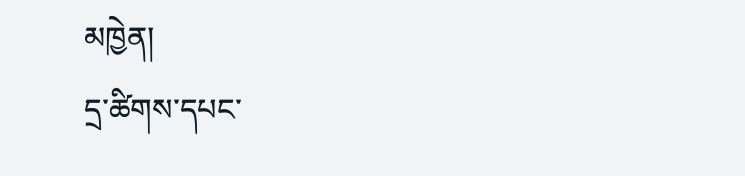མཁྱེན།
དྲ་ཚིགས་དཔང་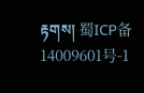རྟགས། 蜀ICP备14009601号-1